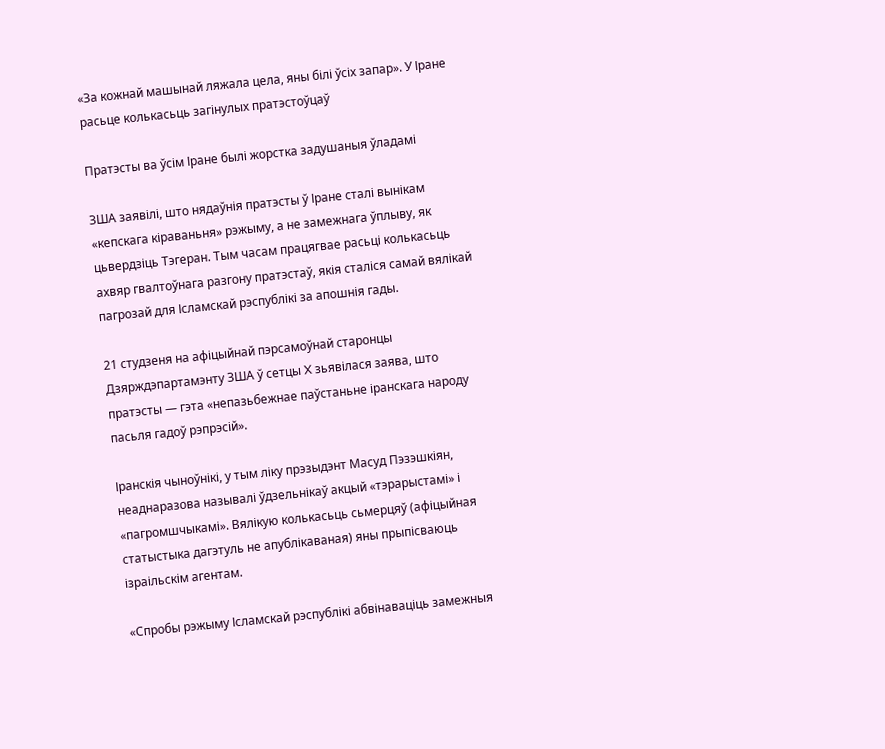«За кожнай машынай ляжала цела, яны білі ўсіх запар». У Іране расьце колькасьць загінулых пратэстоўцаў

Пратэсты ва ўсім Іране былі жорстка задушаныя ўладамі

ЗША заявілі, што нядаўнія пратэсты ў Іране сталі вынікам «кепскага кіраваньня» рэжыму, а не замежнага ўплыву, як цьвердзіць Тэгеран. Тым часам працягвае расьці колькасьць ахвяр гвалтоўнага разгону пратэстаў, якія сталіся самай вялікай пагрозай для Ісламскай рэспублікі за апошнія гады.

21 студзеня на афіцыйнай пэрсамоўнай старонцы Дзярждэпартамэнту ЗША ў сетцы X зьявілася заява, што пратэсты — гэта «непазьбежнае паўстаньне іранскага народу пасьля гадоў рэпрэсій».

Іранскія чыноўнікі, у тым ліку прэзыдэнт Масуд Пэзэшкіян, неаднаразова называлі ўдзельнікаў акцый «тэрарыстамі» і «пагромшчыкамі». Вялікую колькасьць сьмерцяў (афіцыйная статыстыка дагэтуль не апублікаваная) яны прыпісваюць ізраільскім агентам.

«Спробы рэжыму Ісламскай рэспублікі абвінаваціць замежныя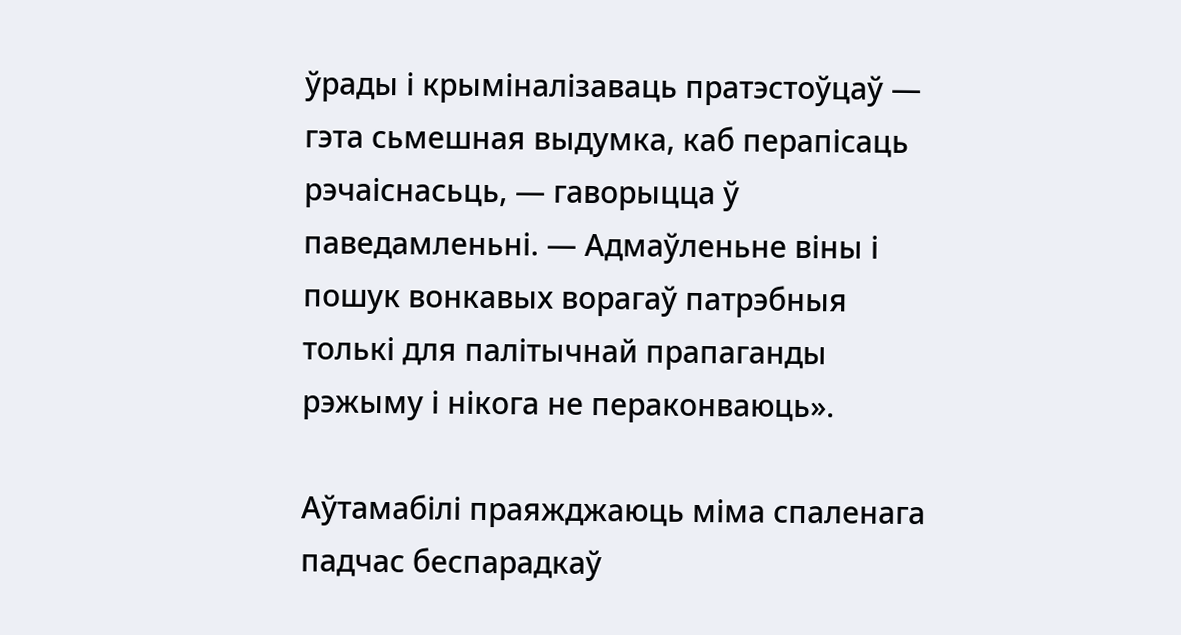ўрады і крыміналізаваць пратэстоўцаў — гэта сьмешная выдумка, каб перапісаць рэчаіснасьць, — гаворыцца ў паведамленьні. — Адмаўленьне віны і пошук вонкавых ворагаў патрэбныя толькі для палітычнай прапаганды рэжыму і нікога не пераконваюць».

Аўтамабілі праяжджаюць міма спаленага падчас беспарадкаў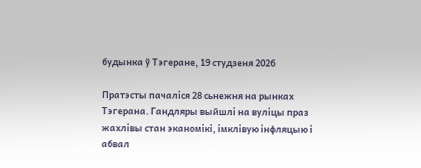будынка ў Тэгеране, 19 студзеня 2026

Пратэсты пачаліся 28 сьнежня на рынках Тэгерана. Гандляры выйшлі на вуліцы праз жахлівы стан эканомікі, імклівую інфляцыю і абвал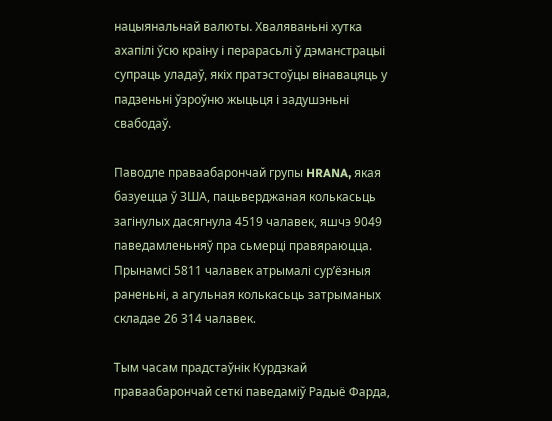нацыянальнай валюты. Хваляваньні хутка ахапілі ўсю краіну і перарасьлі ў дэманстрацыі супраць уладаў, якіх пратэстоўцы вінавацяць у падзеньні ўзроўню жыцьця і задушэньні свабодаў.

Паводле праваабарончай групы HRANA, якая базуецца ў ЗША, пацьверджаная колькасьць загінулых дасягнула 4519 чалавек, яшчэ 9049 паведамленьняў пра сьмерці правяраюцца. Прынамсі 5811 чалавек атрымалі сурʼёзныя раненьні, а агульная колькасьць затрыманых складае 26 314 чалавек.

Тым часам прадстаўнік Курдзкай праваабарончай сеткі паведаміў Радыё Фарда,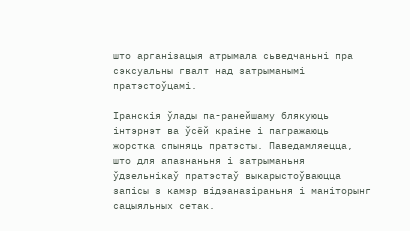што арганізацыя атрымала сьведчаньні пра сэксуальны гвалт над затрыманымі пратэстоўцамі.

Іранскія ўлады па-ранейшаму блякуюць інтэрнэт ва ўсёй краіне і пагражаюць жорстка спыняць пратэсты. Паведамляецца, што для апазнаньня і затрыманьня ўдзельнікаў пратэстаў выкарыстоўваюцца запісы з камэр відэаназіраньня і маніторынг сацыяльных сетак.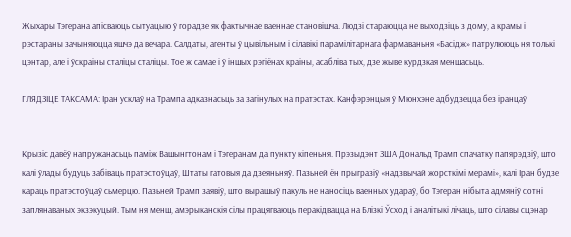Жыхары Тэгерана апісваюць сытуацыю ў горадзе як фактычнае ваеннае становішча. Людзі стараюцца не выходзіць з дому, а крамы і рэстараны зачыняюцца яшчэ да вечара. Салдаты, агенты ў цывільным і сілавікі парамілітарнага фармаваньня «Басідж» патрулююць ня толькі цэнтар, але і ўскраіны сталіцы сталіцы. Тое ж самае і ў іншых рэгіёнах краіны, асабліва тых, дзе жыве курдзкая меншасьць.

ГЛЯДЗІЦЕ ТАКСАМА: Іран усклаў на Трампа адказнасьць за загінулых на пратэстах. Канфэрэнцыя ў Мюнхэне адбудзецца без іранцаў


Крызіс давёў напружанасьць паміж Вашынгтонам і Тэгеранам да пункту кіпеньня. Прэзыдэнт ЗША Дональд Трамп спачатку папярэдзіў, што калі ўлады будуць забіваць пратэстоўцаў, Штаты гатовыя да дзеяньняў. Пазьней ён прыгразіў «надзвычай жорсткімі мерамі», калі Іран будзе караць пратэстоўцаў сьмерцю. Пазьней Трамп заявіў, што вырашыў пакуль не наносіць ваенных удараў, бо Тэгеран нібыта адмяніў сотні заплянаваных экзэкуцый. Тым ня менш, амэрыканскія сілы працягваюць перакідвацца на Блізкі Ўсход і аналітыкі лічаць, што сілавы сцэнар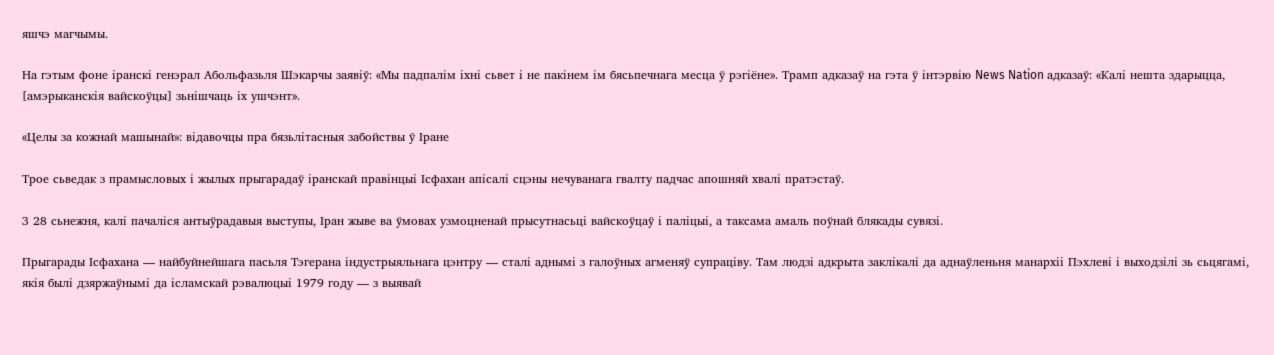яшчэ магчымы.

На гэтым фоне іранскі генэрал Абольфазьля Шэкарчы заявіў: «Мы падпалім іхні сьвет і не пакінем ім бясьпечнага месца ў рэгіёне». Трамп адказаў на гэта ў інтэрвію News Nation адказаў: «Калі нешта здарыцца, [амэрыканскія вайскоўцы] зьнішчаць іх ушчэнт».

«Целы за кожнай машынай»: відавочцы пра бязьлітасныя забойствы ў Іране

Трое сьведак з прамысловых і жылых прыгарадаў іранскай правінцыі Ісфахан апісалі сцэны нечуванага гвалту падчас апошняй хвалі пратэстаў.

З 28 сьнежня, калі пачаліся антыўрадавыя выступы, Іран жыве ва ўмовах узмоцненай прысутнасьці вайскоўцаў і паліцыі, а таксама амаль поўнай блякады сувязі.

Прыгарады Ісфахана — найбуйнейшага пасьля Тэгерана індустрыяльнага цэнтру — сталі аднымі з галоўных агменяў супраціву. Там людзі адкрыта заклікалі да аднаўленьня манархіі Пэхлеві і выходзілі зь сьцягамі, якія былі дзяржаўнымі да ісламскай рэвалюцыі 1979 году — з выявай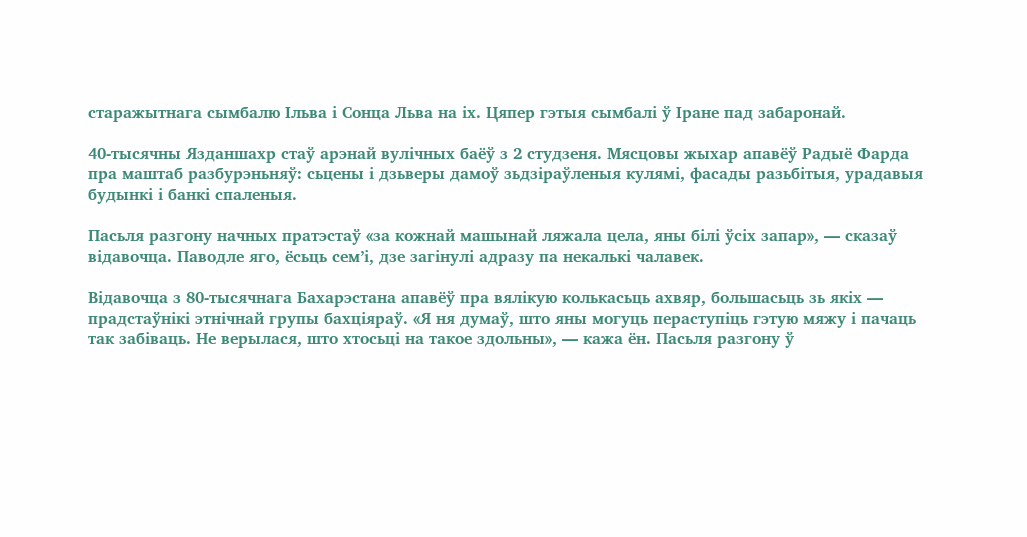старажытнага сымбалю Ільва і Сонца Льва на іх. Цяпер гэтыя сымбалі ў Іране пад забаронай.

40-тысячны Язданшахр стаў арэнай вулічных баёў з 2 студзеня. Мясцовы жыхар апавёў Радыё Фарда пра маштаб разбурэньняў: сьцены і дзьверы дамоў зьдзіраўленыя кулямі, фасады разьбітыя, урадавыя будынкі і банкі спаленыя.

Пасьля разгону начных пратэстаў «за кожнай машынай ляжала цела, яны білі ўсіх запар», — сказаў відавочца. Паводле яго, ёсьць семʼі, дзе загінулі адразу па некалькі чалавек.

Відавочца з 80-тысячнага Бахарэстана апавёў пра вялікую колькасьць ахвяр, большасьць зь якіх — прадстаўнікі этнічнай групы бахціяраў. «Я ня думаў, што яны могуць пераступіць гэтую мяжу і пачаць так забіваць. Не верылася, што хтосьці на такое здольны», — кажа ён. Пасьля разгону ў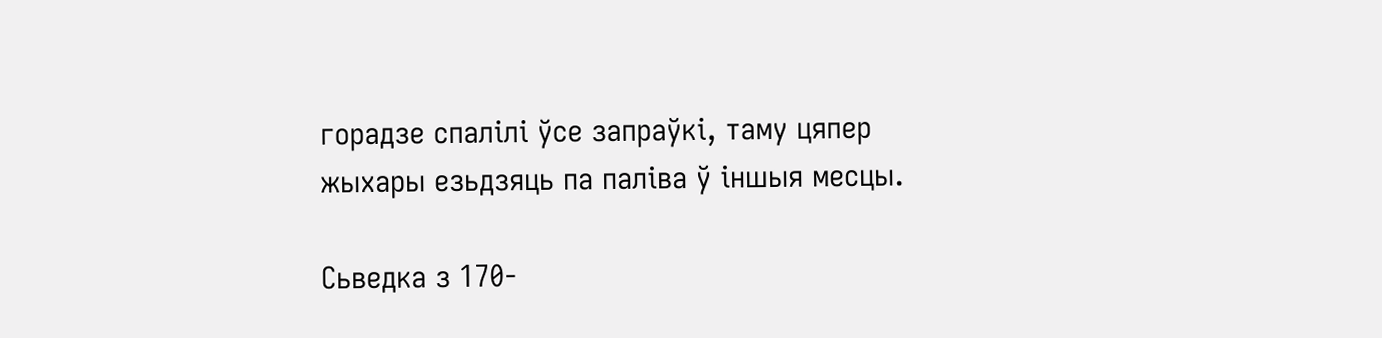горадзе спалілі ўсе запраўкі, таму цяпер жыхары езьдзяць па паліва ў іншыя месцы.

Сьведка з 170-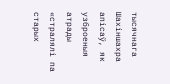тысячнага Шахіншахра апісаў, як узброеныя атрады «стралялі па старых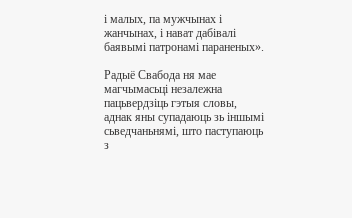і малых, па мужчынах і жанчынах, і нават дабівалі баявымі патронамі параненых».

Радыё Свабода ня мае магчымасьці незалежна пацьвердзіць гэтыя словы, аднак яны супадаюць зь іншымі сьведчаньнямі, што паступаюць з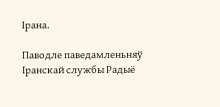Ірана.

Паводле паведамленьняў Іранскай службы Радыё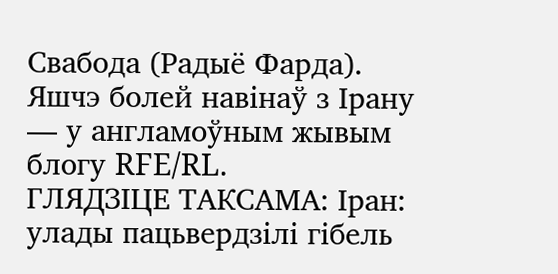Свабода (Радыё Фарда). Яшчэ болей навінаў з Ірану — у англамоўным жывым блогу RFE/RL.
ГЛЯДЗІЦЕ ТАКСАМА: Іран: улады пацьвердзілі гібель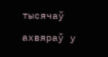тысячаў ахвяраў у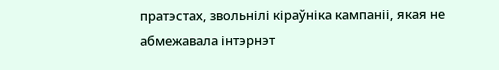пратэстах, звольнілі кіраўніка кампаніі, якая не абмежавала інтэрнэт